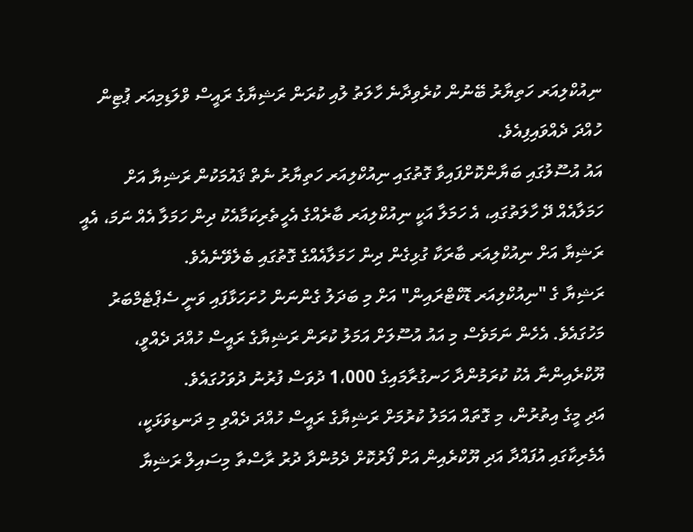ނިއުކްލިއަރ ހަތިޔާރު ބޭނުން ކުރެވިދާނެ ހާލަތު ލުއި ކުރަން ރަޝިޔާގެ ރައީސް ވްލަޑިމިއަރ ޕުޓިން ހުއްދަ ދެއްވައިފިއެވެ.
އައު އުސޫލުގައި ބަޔާންކޮށްފައިވާ ގޮތުގައި ނިއުކްލިއަރ ހަތިޔާރު ނެތް ޤައުމަކުން ރަޝިޔާ އަށް ހަމަލާއެއް ދޭ ހާލަތުގައި، އެ ހަމަލާ އަކީ ނިއުކްލިއަރ ބާރެއްގެ އެހީތެރިކަމާއެކު ދިން ހަމަލާ އެއް ނަމަ، އެއީ ރަޝިޔާ އަށް ނިއުކްލިއަރ ބާރަކާ ގުޅިގެން ދިން ހަމަލާއެއްގެ ގޮތުގައި ބެލެވޭނެއެވެ.
ރަޝިޔާ ގެ "ނިއުކްލިއަރ ޑޮކްޓްރައިން" އަށް މި ބަދަލު ގެންނަން ހުށަހަޅާފައި ވަނީ ސެޕްޓެމްބަރު މަހުގައެވެ. އެހެން ނަމަވެސް މި އައު އުސޫލަށް އަމަލު ކުރަން ރަޝިޔާގެ ރައީސް ހުއްދަ ދެއްވީ، ޔޫކްރެއިންނާ އެކު ކުރަމުންދާ ހަނގުރާމައިގެ 1،000 ދުވަސް ފުރުނު ދުވަހުގައެވެ.
އަދި މީގެ އިތުރުން، މި ގޮތައް އަމަލު ކުރުމަށް ރަޝިޔާގެ ރައީސް ހުއްދަ ދެއްވި މި ދަނޑިވަޅަކީ، އެމެރިކާގައި އުފައްދާ އަދި ޔޫކްރެއިން އަށް ފޯރުކޮށް ދެމުންދާ ދުރު ރާސްތާ މިސައިލް ރަޝިޔާ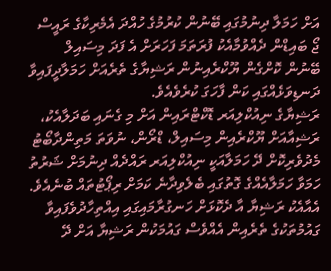އަށް ހަމަލާ ދިނުމުގައި ބޭނުން ކުރުމުގެ ހުއްދަ އެމެރިކާގެ ރައީސް ޖޯ ބައިޑްން ދެއްވުމާއެކު ފުރަތަމަ ފަހަރަށް އެ ފަދަ މިސައިލް ބޭނުން ކޮށްގެން ޔޫކްރެއިނުން ރަޝިޔާގެ ތެރެއަށް ހަމަލާދީފައިވާ ދަނޑިވަޅެއްގައި ކަން ފާހަގަ ކުރެވެއެވެ.
ރަޝިޔާގެ ނިއުކްލިއަރ ޑޮކްޓްރައިން އަށް މި ގެނައި ބަދަލާއެކު، ރަޝިއާއަށް ޔޫކްރެއިން މިސައިލް، ޑްރޯން، ނުވަތަ މަތިންދާބޯޓު މެދުވެރިކޮށް ދޭ ހަމަލާއަކީ ނިއުކްލިއަރ ރައްދެއް ދިނުމަށް ޝަރުތު ހަމަވާ ހަމަލާއެއްގެ ގޮތުގައި ބެލެވިދާނެ ކަމަށް ރިޕޯޓުތައް ބުނެއެވެ.
އެއާއެކު ރަޝިޔާ އާ ދެކޮޅަށް ހަނގުރާމައިގައި އިއްތިހާދުވެފައިވާ ގައުމުތަކުގެ ތެރެއިން އެއްވެސް ގައުމަކުން ރަޝިޔާ އަށް ދޭ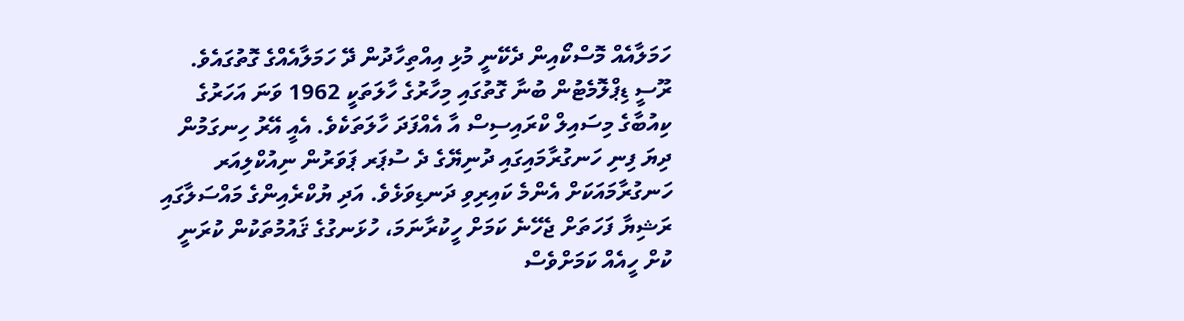ހަމަލާއެއް މޮސްކޯއިން ދެކޭނީ މުޅި އިއްތިހާދުން ދޭ ހަމަލާއެއްގެ ގޮތުގައެވެ.
ރޫސީ ޑިޕްލޮމެޓުން ބުނާ ގޮތުގައި މިހާރުގެ ހާލަތަކީ 1962 ވަނަ އަހަރުގެ ކިއުބާގެ މިސައިލް ކްރައިސިސް އާ އެއްފަދަ ހާލަތަކެވެ. އެއީ އޭރު ހިނގަމުން ދިޔަ ފިނި ހަނގުރާމައިގައި ދުނިޔޭގެ ދެ ސުޕަރ ޕަވަރުން ނިއުކްލިއަރ ހަނގުރާމައަކަށް އެންމެ ކައިރިވި ދަނޑިވަޅެވެ. އަދި ޔުކްރެއިންގެ މައްސަލާގައި ރަޝިޔާ ފަހަތަށް ޖެހޭނެ ކަމަށް ހީކުރާނަމަ، ހުޅަނގުގެ ޤައުމުތަކުން ކުރަނީ ކުށް ހީއެއް ކަމަށްވެސް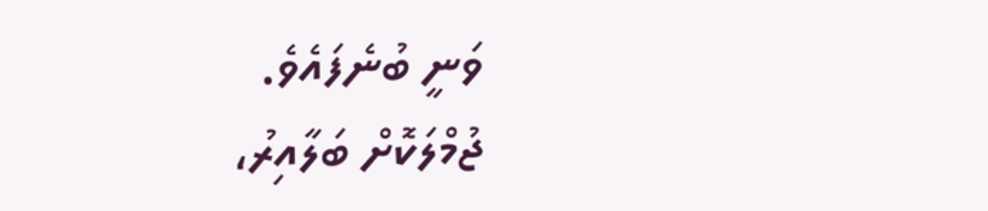ވަނީ ބުނެފައެވެ.
ޖުމްލަކޮށް ބަލާއިރު،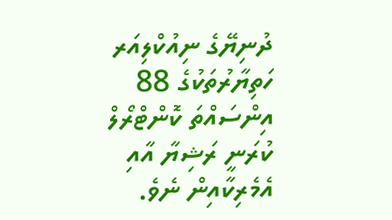ދުނިޔޭގެ ނިއުކްލިއަރ ހަތިޔާރުތަކުގެ 88 އިންސައްތަ ކޮންޓްރޯލް ކުރަނީ ރަޝިޔާ އާއި އެމެރިކާއިން ނެވެ.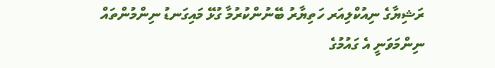ރަޝިޔާގެ ނިއުކްލިއަރ ހަތިޔާރު ބޭނުންކުރުމާ ގުޅޭ މައިގަނޑު ނިންމުންތައް ނިންމަވަނީ އެ ގައުމުގެ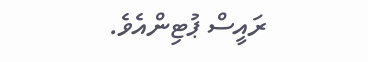ރައީސް ޕުޓިންއެވެ.